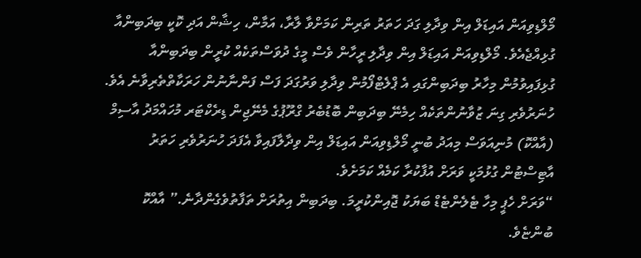މޯލްޑިވިއަން އައިޑަލް އިން ވިދާލި ގަދަ ހަތަރު ތަރިން ކަމަށްވާ ލާރާ، އަމާން، ހިޝާން އަދި ކޮކީ ބިދަބިންއާ ގުޅިއްޖެއެވެ. މޯލްޑިވިއަން އައިޑަލް އިން ވިދާލި ރީހާން ވެސް މީގެ ދުވަސްތަކެއް ކުރީން ބިދަބިންއާ ގުޅިފައިވުމުން މިހާރު ބިދަބިންގައި އެ ޕްލެޓްފޯމުން ވިދާލި ވަރުގަދަ ފަސް ފަންނާނުން ހަރަކާތްތެރިވާނެ އެވެ.
ހުނަރުވެރި ގިނަ ޒުވާނުންތަކެއް ހިމެނޭ ބިދަބިން ބޮޑުބެރު ގްރޫޕުގެ މެނޭޖިން ޑިރެކްޓަރ މުހައްމަދު އާސިމް (އާއްކޮ) މުނިއަވަސް މިއަދު ބުނީ މޯލްޑިވިއަން އައިޑަލް އިން ވިދާލާފައިވާ އެފަދަ ހުނަރުވެރި ހަތަރު އާޓިސްޓުން ގުޅުމަކީ ވަރަށް އުފާކުރާ ކަމެއް ކަމަށެވެ.
“ވަރަށް ހެޕީ މިހާ ޓެލެންޓެޑް ބަޔަކު ޖޮއިންކުރީމަ. ބިދަބިން އިތުރަށް ތަފާތުވެގެންދާނެ.” އާއްކޮ ބުންޏެވެ.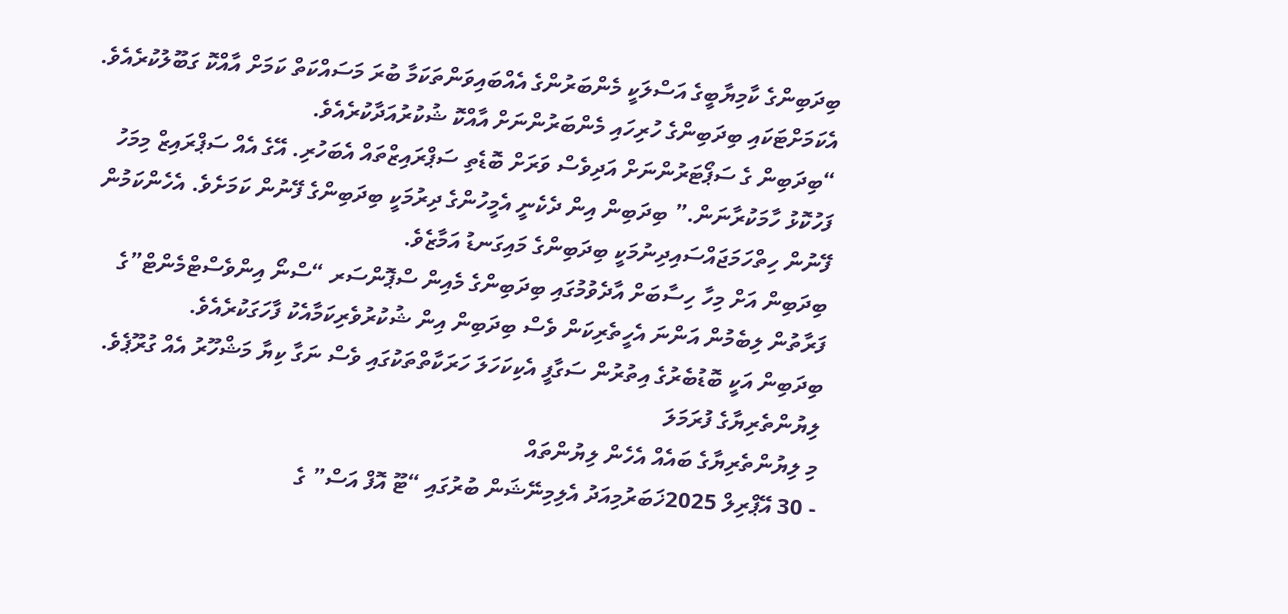ބިދަބިންގެ ކާމިޔާބީގެ އަސްލަކީ މެންބަރުންގެ އެއްބައިވަންތަކަމާ ބުރަ މަސައްކަތް ކަމަށް އާއްކޮ ގަބޫލުކުރެއެވެ. އެކަމަށްޓަކައި ބިދަބިންގެ ހުރިހައި މެންބަރުންނަށް އާއްކޮ ޝުކުރުއަދާކުރެއެވެ.
“ބިދަބިން ގެ ސަޕޯޓަރުންނަށް އަދިވެސް ވަރަށް ބޮޑެތި ސަޕްރައިޒްތައް އެބަހުރި. އޭގެ އެއް ސަޕްރައިޒް މިމަހު ފަހުކޮޅު ހާމަކުރާނަން.” ބިދަބިން އިން ދެކެނީ އެމީހުންގެ ދިރުމަކީ ބިދަބިންގެ ފޭނުން ކަމަށެވެ. އެހެންކަމުން ފޭނުން ހިތްހަމަޖައްސައިދިނުމަކީ ބިދަބިންގެ މައިގަނޑު އަމާޒެވެ.
ބިދަބިން އަށް މިހާ ހިސާބަށް އާދެވުމުގައި ބިދަބިންގެ މެއިން ސްޕޮންސަރ “ސްނޯ އިންވެސްޓްމެންޓް”ގެ ފަރާތުން ލިބެމުން އަންނަ އެހީތެރިކަން ވެސް ބިދަބިން އިން ޝުކުރުވެރިކަމާއެކު ފާހަގަކުރެއެވެ.
ބިދަބިން އަކީ ބޮޑުބެރުގެ އިތުރުން ސަގާފީ އެކިކަހަލަ ހަރަކާތްތަކުގައި ވެސް ނަގާ ކިޔާ މަޝްހޫރު އެއް ގުރޫޕެވެ.
ލިޔުންތެރިޔާގެ ފުރަމަލަ
މި ލިޔުންތެރިޔާގެ ބައެއް އެހެން ލިޔުންތައް
- 30 އޭޕްރިލް 2025ޚަބަރުމިއަދު އެލިމިނޭޝަން ބުރުގައި “ޓޫ އޮފް އަސް” ގެ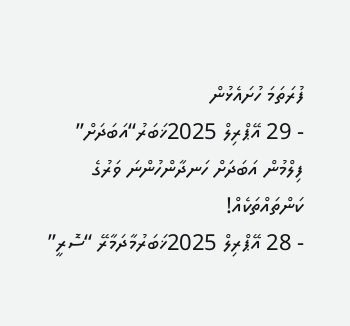ފުރަތަމަ ހުށައެޅުން
- 29 އޭޕްރިލް 2025ޚަބަރު“އަބަދަށް” ފިލްމުން އަބަދަށް ހަނދާންހުންނަ ވަރުގެ ކަންތައްތަކެއް!
- 28 އޭޕްރިލް 2025ޚަބަރުމާދަމާރޭ “ސޮރީ”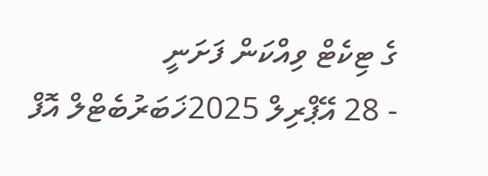ގެ ޓިކެޓް ވިއްކަން ފަށަނީ
- 28 އޭޕްރިލް 2025ޚަބަރުބެޓްލް އޮފް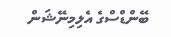ބޭންޑްސްގެ އެލިމިނޭޝަން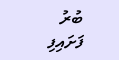ބުރު ފަށައިފި